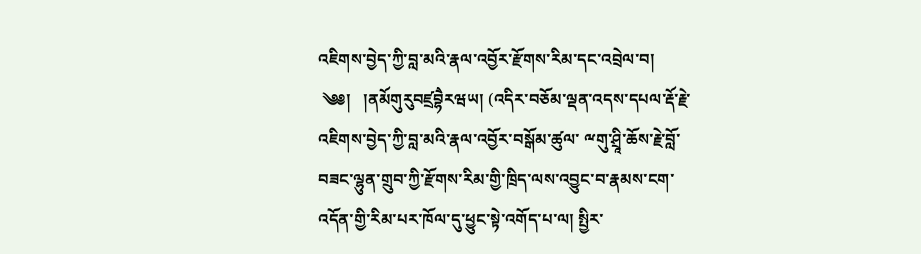འཇིགས་བྱེད་ཀྱི་བླ་མའི་རྣལ་འབྱོར་རྫོགས་རིམ་དང་འབྲེལ་བ།
 ༄༅།   །ནམོགུརུབཛྲབྷཻརཝཡ། (འདིར་བཅོམ་ལྡན་འདས་དཔལ་རྡོ་རྗེ་འཇིགས་བྱེད་ཀྱི་བླ་མའི་རྣལ་འབྱོར་བསྒོམ་ཚུལ་ ྋགུ་ཤྲཱི་ཆོས་རྗེ་བློ་བཟང་ལྷུན་གྲུབ་ཀྱི་རྫོགས་རིམ་གྱི་ཁྲིད་ལས་འབྱུང་བ་རྣམས་ངག་འདོན་གྱི་རིམ་པར་ཁོལ་དུ་ཕྱུང་སྟེ་འགོད་པ་ལ། སྤྱིར་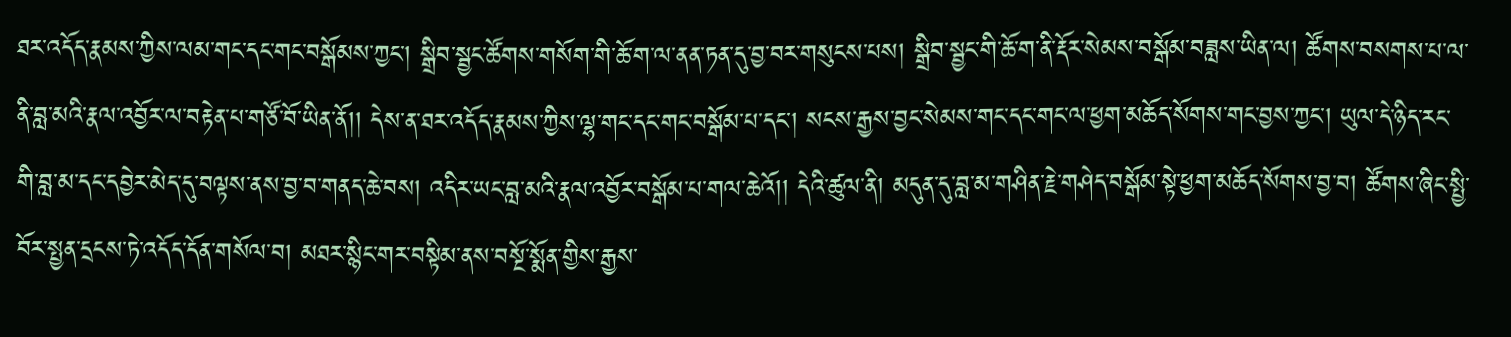ཐར་འདོད་རྣམས་ཀྱིས་ལམ་གང་དང་གང་བསྒོམས་ཀྱང་། སྒྲིབ་སྦྱང་ཚོགས་གསོག་གི་ཆོ་ག་ལ་ནན་ཏན་དུ་བྱ་བར་གསུངས་པས། སྒྲིབ་སྦྱང་གི་ཆོ་ག་ནི་རྡོར་སེམས་བསྒོམ་བཟླས་ཡིན་ལ། ཚོགས་བསགས་པ་ལ་ནི་བླ་མའི་རྣལ་འབྱོར་ལ་བརྟེན་པ་གཙོ་བོ་ཡིན་ནོ།། དེས་ན་ཐར་འདོད་རྣམས་ཀྱིས་ལྷ་གང་དང་གང་བསྒོམ་པ་དང་། སངས་རྒྱས་བྱང་སེམས་གང་དང་གང་ལ་ཕྱག་མཆོད་སོགས་གང་བྱས་ཀྱང་། ཡུལ་དེ་ཉིད་རང་གི་བླ་མ་དང་དབྱེར་མེད་དུ་བལྟས་ནས་བྱ་བ་གནད་ཆེ་བས། འདིར་ཡང་བླ་མའི་རྣལ་འབྱོར་བསྒོམ་པ་གལ་ཆེའོ།། དེའི་ཚུལ་ནི། མདུན་དུ་བླ་མ་གཤིན་རྗེ་གཤེད་བསྒོམ་སྟེ་ཕྱག་མཆོད་སོགས་བྱ་བ། ཚོགས་ཞིང་སྤྱི་བོར་སྤྱན་དྲངས་ཏེ་འདོད་དོན་གསོལ་བ། མཐར་སྙིང་གར་བསྟིམ་ནས་བསྔོ་སྨོན་གྱིས་རྒྱས་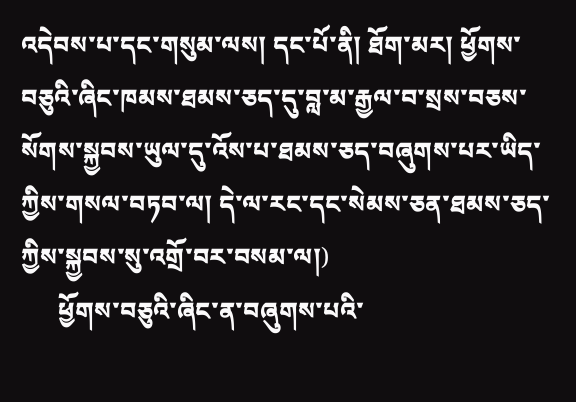འདེབས་པ་དང་གསུམ་ལས། དང་པོ་ནི། ཐོག་མར། ཕྱོགས་བཅུའི་ཞིང་ཁམས་ཐམས་ཅད་དུ་བླ་མ་རྒྱལ་བ་སྲས་བཅས་སོགས་སྐྱབས་ཡུལ་དུ་འོས་པ་ཐམས་ཅད་བཞུགས་པར་ཡིད་ཀྱིས་གསལ་བཏབ་ལ། དེ་ལ་རང་དང་སེམས་ཅན་ཐམས་ཅད་ཀྱིས་སྐྱབས་སུ་འགྲོ་བར་བསམ་ལ།)
      ཕྱོགས་བཅུའི་ཞིང་ན་བཞུགས་པའི་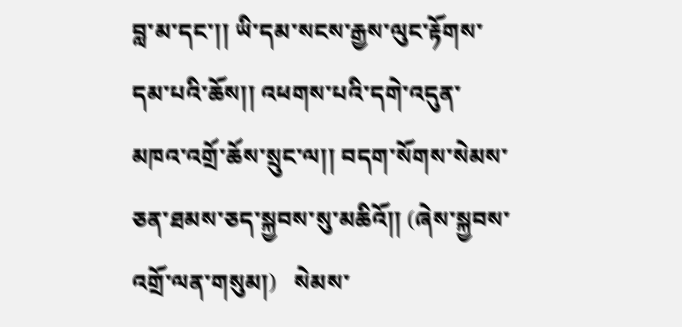བླ་མ་དང་།། ཡི་དམ་སངས་རྒྱས་ལུང་རྟོགས་དམ་པའི་ཆོས།། འཕགས་པའི་དགེ་འདུན་མཁའ་འགྲོ་ཆོས་སྲུང་ལ།། བདག་སོགས་སེམས་ཅན་ཐམས་ཅད་སྐྱབས་སུ་མཆིའོ།། (ཞེས་སྐྱབས་འགྲོ་ལན་གསུམ།)   སེམས་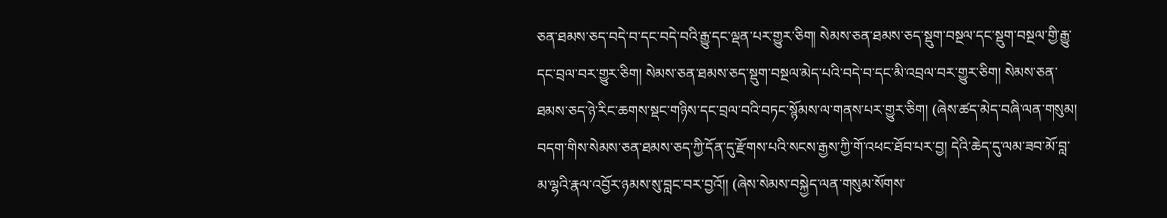ཅན་ཐམས་ཅད་བདེ་བ་དང་བདེ་བའི་རྒྱུ་དང་ལྡན་པར་གྱུར་ཅིག། སེམས་ཅན་ཐམས་ཅད་སྡུག་བསྔལ་དང་སྡུག་བསྔལ་གྱི་རྒྱུ་དང་བྲལ་བར་གྱུར་ཅིག། སེམས་ཅན་ཐམས་ཅད་སྡུག་བསྔལ་མེད་པའི་བདེ་བ་དང་མི་འབྲལ་བར་གྱུར་ཅིག། སེམས་ཅན་ཐམས་ཅད་ཉེ་རིང་ཆགས་སྡང་གཉིས་དང་བྲལ་བའི་བཏང་སྙོམས་ལ་གནས་པར་གྱུར་ཅིག། (ཞེས་ཚད་མེད་བཞི་ལན་གསུམ།   བདག་གིས་སེམས་ཅན་ཐམས་ཅད་ཀྱི་དོན་དུ་རྫོགས་པའི་སངས་རྒྱས་ཀྱི་གོ་འཕང་ཐོབ་པར་བྱ། དེའི་ཆེད་དུ་ལམ་ཟབ་མོ་བླ་མ་ལྷའི་རྣལ་འབྱོར་ཉམས་སུ་བླང་བར་བྱའོ།། (ཞེས་སེམས་བསྐྱེད་ལན་གསུམ་སོགས་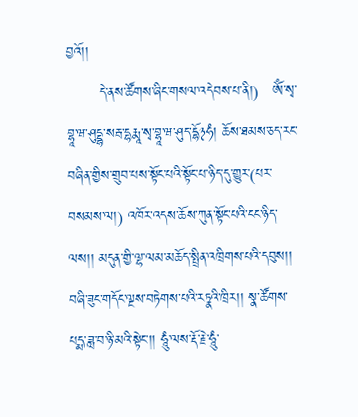བྱའོ།།
       དེ་ནས་ཚོགས་ཞིང་གསལ་འདེབས་པ་ནི།)   ཨོཾ་སྭ་བྷཱ་ཝ་ཤུདྡྷ་སརྦ་དྷརྨཱ་སྭ་བྷཱ་ཝ་ཤུད་དྷོ྅ཧཾ། ཆོས་ཐམས་ཅད་རང་བཞིན་གྱིས་གྲུབ་པས་སྟོང་པའི་སྟོང་པ་ཉིད་དུ་གྱུར་(པར་བསམས་ལ།) འཁོར་འདས་ཆོས་ཀུན་སྟོང་པའི་ངང་ཉིད་ལས།། མདུན་གྱི་ལྷ་ལམ་མཆོད་སྤྲིན་འཁྲིགས་པའི་དབུས།། བཞི་ཟུང་གདོང་ལྔས་བཏེགས་པའི་རཏྣའི་ཁྲིར།། སྣ་ཚོགས་པདྨ་ཟླ་བ་ཉི་མའི་སྟེང་།། ཧཱུཾ་ལས་རྡོ་རྗེ་ཧཱུཾ་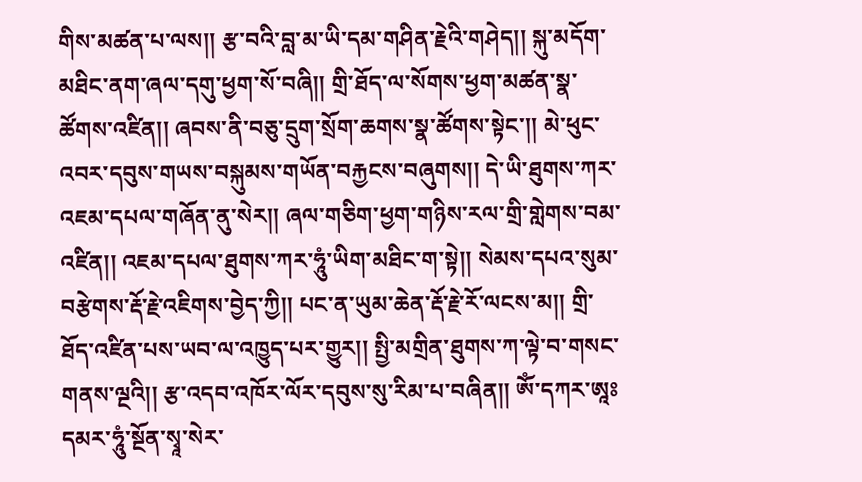གིས་མཚན་པ་ལས།། རྩ་བའི་བླ་མ་ཡི་དམ་གཤིན་རྗེའི་གཤེད།། སྐུ་མདོག་མཐིང་ནག་ཞལ་དགུ་ཕྱག་སོ་བཞི།། གྲི་ཐོད་ལ་སོགས་ཕྱག་མཚན་སྣ་ཚོགས་འཛིན།། ཞབས་ནི་བཅུ་དྲུག་སྲོག་ཆགས་སྣ་ཚོགས་སྟེང་།། མེ་ཕུང་འབར་དབུས་གཡས་བསྐུམས་གཡོན་བརྐྱངས་བཞུགས།། དེ་ཡི་ཐུགས་ཀར་འཇམ་དཔལ་གཞོན་ནུ་སེར།། ཞལ་གཅིག་ཕྱག་གཉིས་རལ་གྲི་གླེགས་བམ་འཛིན།། འཇམ་དཔལ་ཐུགས་ཀར་ཧཱུཾ་ཡིག་མཐིང་ག་སྟེ།། སེམས་དཔའ་སུམ་བརྩེགས་རྡོ་རྗེ་འཇིགས་བྱེད་ཀྱི།། པང་ན་ཡུམ་ཆེན་རྡོ་རྗེ་རོ་ལངས་མ།། གྲི་ཐོད་འཛིན་པས་ཡབ་ལ་འཁྱུད་པར་གྱུར།། སྤྱི་མགྲིན་ཐུགས་ཀ་ལྟེ་བ་གསང་གནས་ལྔའི།། རྩ་འདབ་འཁོར་ལོར་དབུས་སུ་རིམ་པ་བཞིན།། ཨོཾ་དཀར་ཨཱཿདམར་ཧཱུཾ་སྔོན་སྭཱ་སེར་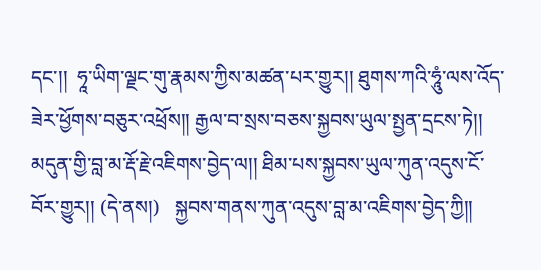དང་།།  ཧཱ་ཡིག་ལྗང་གུ་རྣམས་ཀྱིས་མཚན་པར་གྱུར།། ཐུགས་ཀའི་ཧཱུཾ་ལས་འོད་ཟེར་ཕྱོགས་བཅུར་འཕྲོས།། རྒྱལ་བ་སྲས་བཅས་སྐྱབས་ཡུལ་སྤྱན་དྲངས་ཏེ།། མདུན་གྱི་བླ་མ་རྡོ་རྗེ་འཇིགས་བྱེད་ལ།། ཐིམ་པས་སྐྱབས་ཡུལ་ཀུན་འདུས་ངོ་བོར་གྱུར།། (དེ་ནས།)   སྐྱབས་གནས་ཀུན་འདུས་བླ་མ་འཇིགས་བྱེད་ཀྱི།།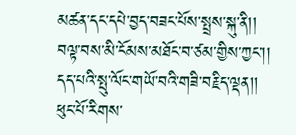མཚན་དང་དཔེ་བྱད་བཟང་པོས་སྤྲས་སྐུ་ནི།། བལྟ་བས་མི་ངོམས་མཐོང་བ་ཙམ་གྱིས་ཀྱང་།། དད་པའི་སྤུ་ལོང་གཡོ་བའི་གཟི་བརྗིད་ལྡན།། ཕུང་པོ་རིགས་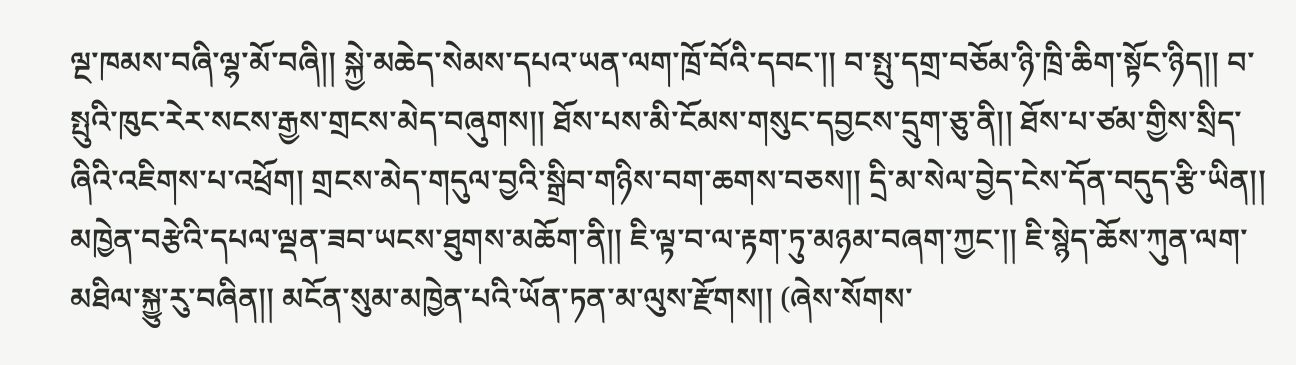ལྔ་ཁམས་བཞི་ལྷ་མོ་བཞི།། སྐྱེ་མཆེད་སེམས་དཔའ་ཡན་ལག་ཁྲོ་བོའི་དབང་།། བ་སྤུ་དགྲ་བཅོམ་ཉི་ཁྲི་ཆིག་སྟོང་ཉིད།། བ་སྤུའི་ཁུང་རེར་སངས་རྒྱས་གྲངས་མེད་བཞུགས།། ཐོས་པས་མི་ངོམས་གསུང་དབྱངས་དྲུག་ཅུ་ནི།། ཐོས་པ་ཙམ་གྱིས་སྲིད་ཞིའི་འཇིགས་པ་འཕྲོག། གྲངས་མེད་གདུལ་བྱའི་སྒྲིབ་གཉིས་བག་ཆགས་བཅས།། དྲི་མ་སེལ་བྱེད་ངེས་དོན་བདུད་རྩི་ཡིན།། མཁྱེན་བརྩེའི་དཔལ་ལྡན་ཟབ་ཡངས་ཐུགས་མཆོག་ནི།། ཇི་ལྟ་བ་ལ་རྟག་ཏུ་མཉམ་བཞག་ཀྱང་།། ཇི་སྙེད་ཆོས་ཀུན་ལག་མཐིལ་སྐྱུ་རུ་བཞིན།། མངོན་སུམ་མཁྱེན་པའི་ཡོན་ཏན་མ་ལུས་རྫོགས།། (ཞེས་སོགས་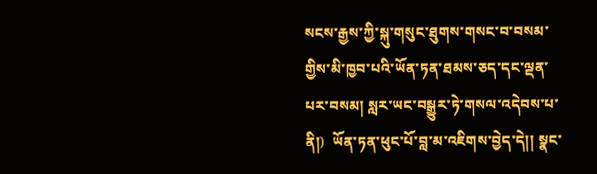སངས་རྒྱས་ཀྱི་སྐུ་གསུང་ཐུགས་གསང་བ་བསམ་གྱིས་མི་ཁྱབ་པའི་ཡོན་ཏན་ཐམས་ཅད་དང་ལྡན་པར་བསམ། སླར་ཡང་བསྒྱུར་ཏེ་གསལ་འདེབས་པ་ནི།)  ཡོན་ཏན་ཕུང་པོ་བླ་མ་འཇིགས་བྱེད་དེ།། སྣང་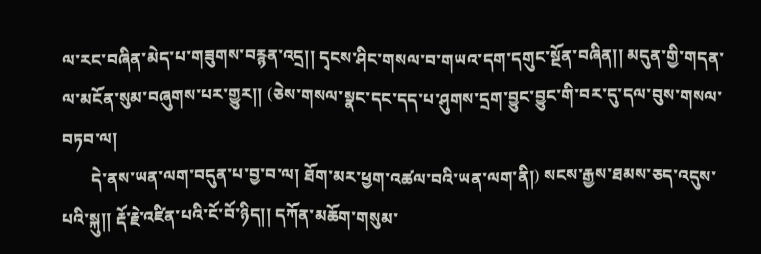ལ་རང་བཞིན་མེད་པ་གཟུགས་བརྙན་འདྲ།། དྭངས་ཤིང་གསལ་བ་གཡའ་དག་དགུང་སྔོན་བཞིན།། མདུན་གྱི་གདན་ལ་མངོན་སུམ་བཞུགས་པར་གྱུར།། (ཅེས་གསལ་སྣང་དང་དད་པ་ཤུགས་དྲག་བྱུང་བྱུང་གི་བར་དུ་དལ་བུས་གསལ་བཏབ་ལ།
       དེ་ནས་ཡན་ལག་བདུན་པ་བྱ་བ་ལ། ཐོག་མར་ཕྱག་འཚལ་བའི་ཡན་ལག་ནི།) སངས་རྒྱས་ཐམས་ཅད་འདུས་པའི་སྐུ།། རྡོ་རྗེ་འཛིན་པའི་ངོ་བོ་ཉིད།། དཀོན་མཆོག་གསུམ་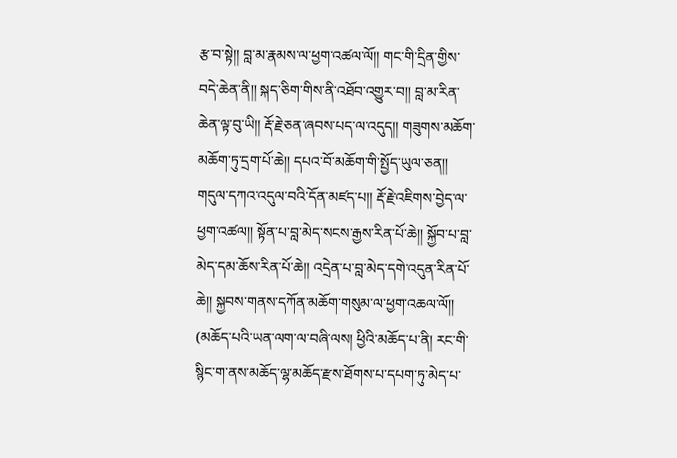རྩ་བ་སྟེ།། བླ་མ་རྣམས་ལ་ཕྱག་འཚལ་ལོ།། གང་གི་དྲིན་གྱིས་བདེ་ཆེན་ནི།། སྐད་ཅིག་གིས་ནི་འཐོབ་འགྱུར་བ།། བླ་མ་རིན་ཆེན་ལྟ་བུ་ཡི།། རྡོ་རྗེ་ཅན་ཞབས་པད་ལ་འདུད།། གཟུགས་མཆོག་མཆོག་ཏུ་དྲག་པོ་ཆེ།། དཔའ་བོ་མཆོག་གི་སྤྱོད་ཡུལ་ཅན།། གདུལ་དཀའ་འདུལ་བའི་དོན་མཛད་པ།། རྡོ་རྗེ་འཇིགས་བྱེད་ལ་ཕྱག་འཚལ།། སྟོན་པ་བླ་མེད་སངས་རྒྱས་རིན་པོ་ཆེ།། སྐྱོབ་པ་བླ་མེད་དམ་ཆོས་རིན་པོ་ཆེ།། འདྲེན་པ་བླ་མེད་དགེ་འདུན་རིན་པོ་ཆེ།། སྐྱབས་གནས་དཀོན་མཆོག་གསུམ་ལ་ཕྱག་འཆལ་ལོ།།
(མཆོད་པའི་ཡན་ལག་ལ་བཞི་ལས། ཕྱིའི་མཆོད་པ་ནི། རང་གི་སྙིང་ག་ནས་མཆོད་ལྷ་མཆོད་རྫས་ཐོགས་པ་དཔག་ཏུ་མེད་པ་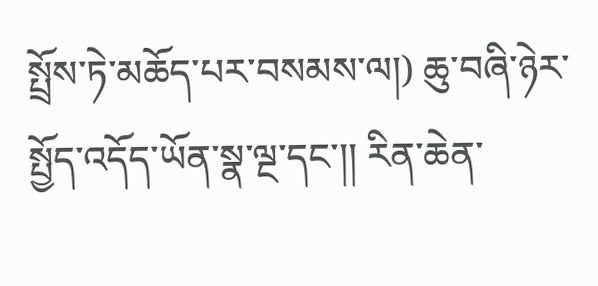སྤྲོས་ཏེ་མཆོད་པར་བསམས་ལ།) ཆུ་བཞི་ཉེར་སྤྱོད་འདོད་ཡོན་སྣ་ལྔ་དང་།། རིན་ཆེན་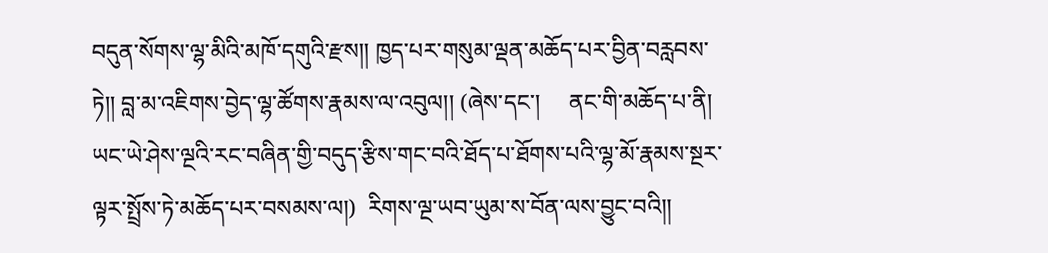བདུན་སོགས་ལྷ་མིའི་མཁོ་དགུའི་རྫས།། ཁྱད་པར་གསུམ་ལྡན་མཆོད་པར་བྱིན་བརླབས་ཏེ།། བླ་མ་འཇིགས་བྱེད་ལྷ་ཚོགས་རྣམས་ལ་འབུལ།། (ཞེས་དང་།     ནང་གི་མཆོད་པ་ནི། ཡང་ཡེ་ཤེས་ལྔའི་རང་བཞིན་གྱི་བདུད་རྩིས་གང་བའི་ཐོད་པ་ཐོགས་པའི་ལྷ་མོ་རྣམས་སྔར་ལྟར་སྤྲོས་ཏེ་མཆོད་པར་བསམས་ལ།)  རིགས་ལྔ་ཡབ་ཡུམ་ས་བོན་ལས་བྱུང་བའི།།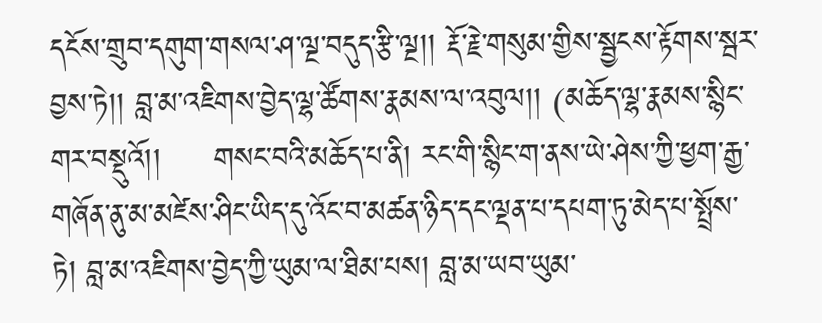དངོས་གྲུབ་དགུག་གསལ་ཤ་ལྔ་བདུད་རྩི་ལྔ།། རྡོ་རྗེ་གསུམ་གྱིས་སྦྱངས་རྟོགས་སྦར་བྱས་ཏེ།། བླ་མ་འཇིགས་བྱེད་ལྷ་ཚོགས་རྣམས་ལ་འབུལ།། (མཆོད་ལྷ་རྣམས་སྙིང་གར་བསྡུའོ།།     གསང་བའི་མཆོད་པ་ནི། རང་གི་སྙིང་ག་ནས་ཡེ་ཤེས་ཀྱི་ཕྱག་རྒྱ་གཞོན་ནུ་མ་མཛེས་ཤིང་ཡིད་དུ་འོང་བ་མཚན་ཉིད་དང་ལྡན་པ་དཔག་ཏུ་མེད་པ་སྤྲོས་ཏེ། བླ་མ་འཇིགས་བྱེད་ཀྱི་ཡུམ་ལ་ཐིམ་པས། བླ་མ་ཡབ་ཡུམ་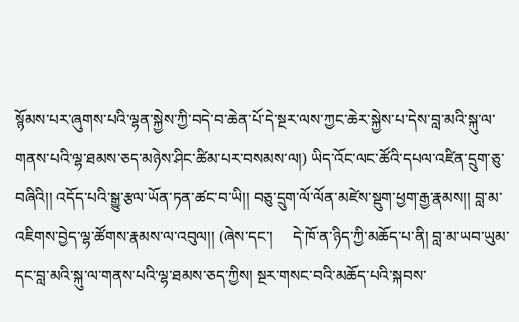སྙོམས་པར་ཞུགས་པའི་ལྷན་སྐྱེས་ཀྱི་བདེ་བ་ཆེན་པོ་དེ་སྔར་ལས་ཀྱང་ཆེར་སྐྱེས་པ་དེས་བླ་མའི་སྐུ་ལ་གནས་པའི་ལྷ་ཐམས་ཅད་མཉེས་ཤིང་ཚིམ་པར་བསམས་ལ།) ཡིད་འོང་ལང་ཚོའི་དཔལ་འཛིན་དྲུག་ཅུ་བཞིའི།། འདོད་པའི་སྒྱུ་རྩལ་ཡོན་ཏན་ཚང་བ་ཡི།། བཅུ་དྲུག་ལོ་ལོན་མཛེས་སྡུག་ཕྱག་རྒྱ་རྣམས།། བླ་མ་འཇིགས་བྱེད་ལྷ་ཚོགས་རྣམས་ལ་འབུལ།། (ཞེས་དང་།     དེ་ཁོ་ན་ཉིད་ཀྱི་མཆོད་པ་ནི། བླ་མ་ཡབ་ཡུམ་དང་བླ་མའི་སྐུ་ལ་གནས་པའི་ལྷ་ཐམས་ཅད་ཀྱིས། སྔར་གསང་བའི་མཆོད་པའི་སྐབས་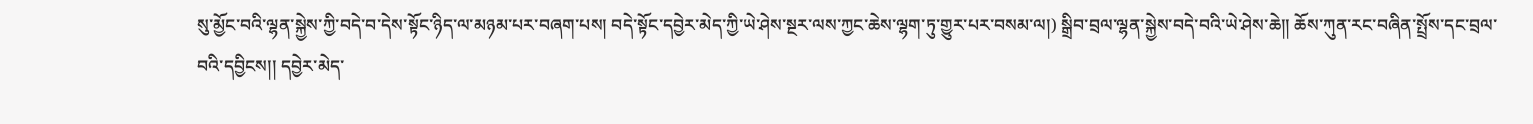སུ་མྱོང་བའི་ལྷན་སྐྱེས་ཀྱི་བདེ་བ་དེས་སྟོང་ཉིད་ལ་མཉམ་པར་བཞག་པས། བདེ་སྟོང་དབྱེར་མེད་ཀྱི་ཡེ་ཤེས་སྔར་ལས་ཀྱང་ཆེས་ལྷག་ཏུ་གྱུར་པར་བསམ་ལ།) སྒྲིབ་བྲལ་ལྷན་སྐྱེས་བདེ་བའི་ཡེ་ཤེས་ཆེ།། ཆོས་ཀུན་རང་བཞིན་སྤྲོས་དང་བྲལ་བའི་དབྱིངས།། དབྱེར་མེད་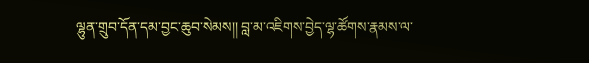ལྷུན་གྲུབ་དོན་དམ་བྱང་ཆུབ་སེམས།། བླ་མ་འཇིགས་བྱེད་ལྷ་ཚོགས་རྣམས་ལ་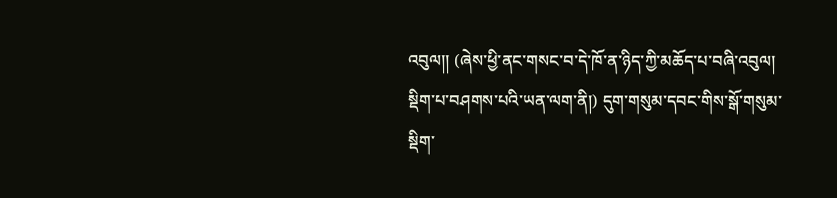འབུལ།། (ཞེས་ཕྱི་ནང་གསང་བ་དེ་ཁོ་ན་ཉིད་ཀྱི་མཆོད་པ་བཞི་འབུལ།
སྡིག་པ་བཤགས་པའི་ཡན་ལག་ནི།) དུག་གསུམ་དབང་གིས་སྒོ་གསུམ་སྡིག་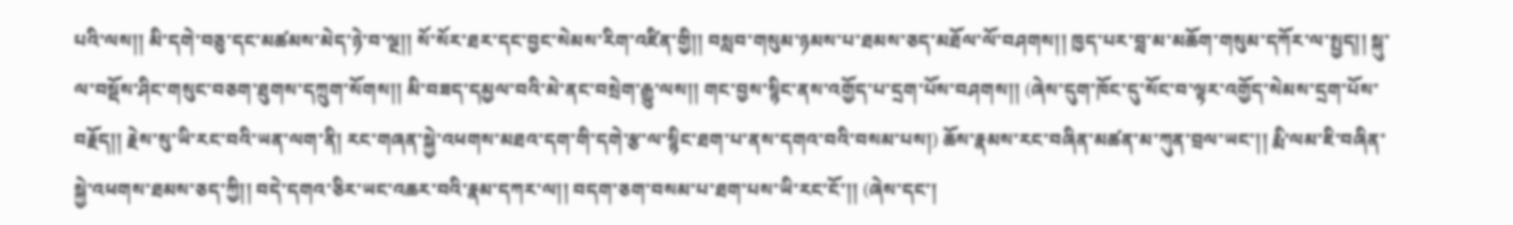པའི་ལས།། མི་དགེ་བཅུ་དང་མཚམས་མེད་ཉེ་བ་ལྔ།། སོ་སོར་ཐར་དང་བྱང་སེམས་རིག་འཛིན་གྱི།། བསླབ་གསུམ་ཉམས་པ་ཐམས་ཅད་མཐོལ་ལོ་བཤགས།། ཁྱད་པར་བླ་མ་མཆོག་གསུམ་དཀོར་ལ་སྤྱད།། སྐུ་ལ་བསྡོས་ཤིང་གསུང་བཅག་ཐུགས་དཀྲུག་སོགས།། མི་བཟད་དམྱལ་བའི་མེ་ནང་བསྲེག་རྒྱུ་ལས།། གང་བྱས་སྙིང་ནས་འགྱོད་པ་དྲག་པོས་བཤགས།། (ཞེས་དུག་ཁོང་དུ་སོང་བ་ལྟར་འགྱོད་སེམས་དྲག་པོས་བརྗོད།། རྗེས་སུ་ཡི་རང་བའི་ཡན་ལག་ནི། རང་གཞན་སྐྱེ་འཕགས་མཐའ་དག་གི་དགེ་རྩ་ལ་སྙིང་ཐག་པ་ནས་དགའ་བའི་བསམ་པས།) ཆོས་རྣམས་རང་བཞིན་མཚན་མ་ཀུན་བྲལ་ཡང་།། རྨི་ལམ་ཇི་བཞིན་སྐྱེ་འཕགས་ཐམས་ཅད་ཀྱི།། བདེ་དགའ་ཅིར་ཡང་འཆར་བའི་རྣམ་དཀར་ལ།། བདག་ཅག་བསམ་པ་ཐག་པས་ཡི་རང་ངོ་།། (ཞེས་དང་།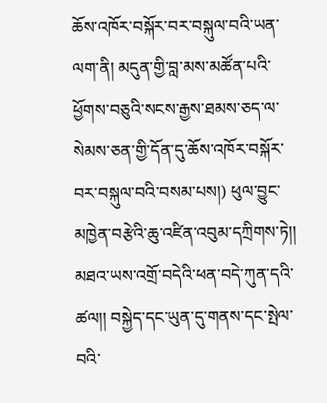ཆོས་འཁོར་བསྐོར་བར་བསྐུལ་བའི་ཡན་ལག་ནི། མདུན་གྱི་བླ་མས་མཚོན་པའི་ཕྱོགས་བཅུའི་སངས་རྒྱས་ཐམས་ཅད་ལ་སེམས་ཅན་གྱི་དོན་དུ་ཆོས་འཁོར་བསྐོར་བར་བསྐུལ་བའི་བསམ་པས།) ཕུལ་བྱུང་མཁྱེན་བརྩེའི་ཆུ་འཛིན་འབུམ་དཀྲིགས་ཏེ།། མཐའ་ཡས་འགྲོ་བདེའི་ཕན་བདེ་ཀུན་དའི་ཚལ།། བསྐྱེད་དང་ཡུན་དུ་གནས་དང་སྤེལ་བའི་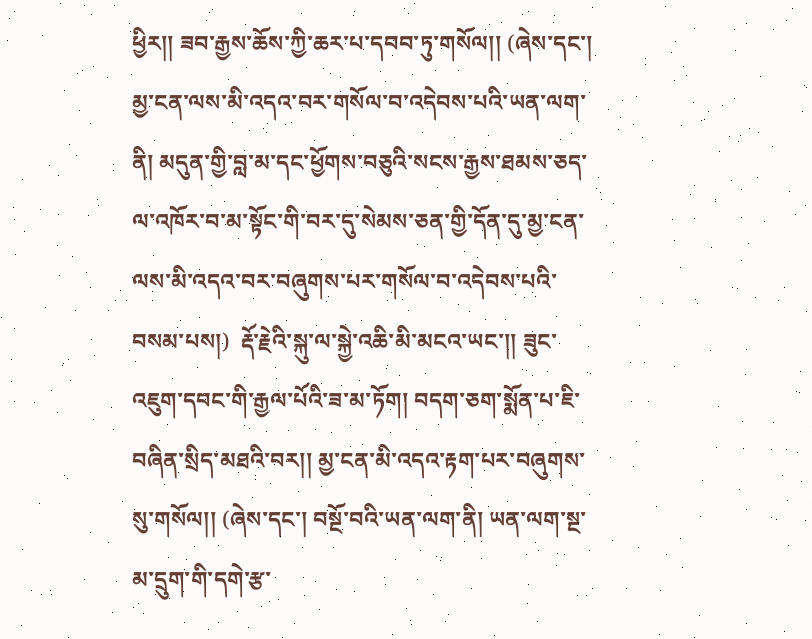ཕྱིར།། ཟབ་རྒྱས་ཆོས་ཀྱི་ཆར་པ་དབབ་ཏུ་གསོལ།། (ཞེས་དང་། མྱ་ངན་ལས་མི་འདའ་བར་གསོལ་བ་འདེབས་པའི་ཡན་ལག་ནི། མདུན་གྱི་བླ་མ་དང་ཕྱོགས་བཅུའི་སངས་རྒྱས་ཐམས་ཅད་ལ་འཁོར་བ་མ་སྟོང་གི་བར་དུ་སེམས་ཅན་གྱི་དོན་དུ་མྱ་ངན་ལས་མི་འདའ་བར་བཞུགས་པར་གསོལ་བ་འདེབས་པའི་བསམ་པས།)  རྡོ་རྗེའི་སྐུ་ལ་སྐྱེ་འཆི་མི་མངའ་ཡང་།། ཟུང་འཇུག་དབང་གི་རྒྱལ་པོའི་ཟ་མ་ཏོག། བདག་ཅག་སྨོན་པ་ཇི་བཞིན་སྲིད་མཐའི་བར།། མྱ་ངན་མི་འདའ་རྟག་པར་བཞུགས་སུ་གསོལ།། (ཞེས་དང་། བསྔོ་བའི་ཡན་ལག་ནི། ཡན་ལག་སྔ་མ་དྲུག་གི་དགེ་རྩ་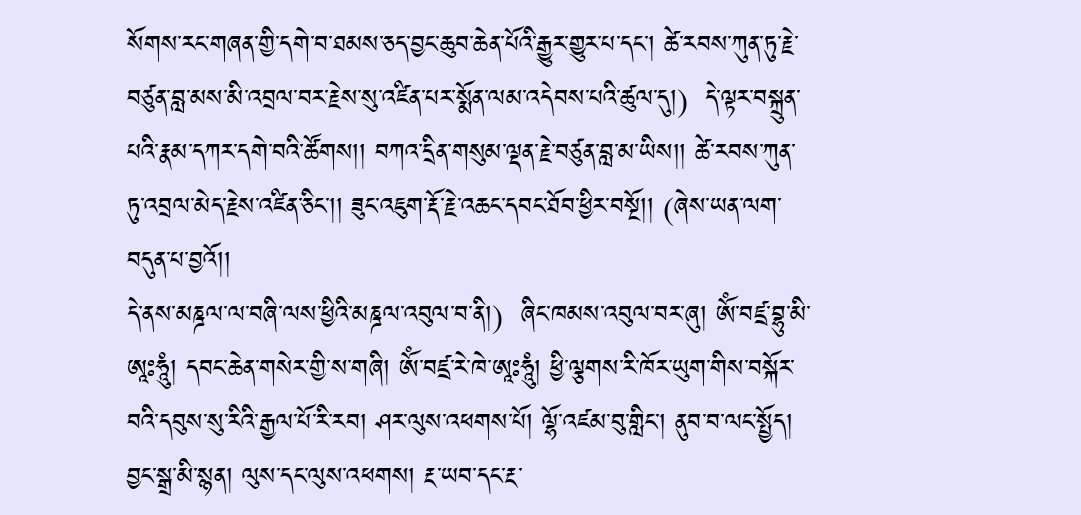སོགས་རང་གཞན་གྱི་དགེ་བ་ཐམས་ཅད་བྱང་ཆུབ་ཆེན་པོའི་རྒྱུར་གྱུར་པ་དང་། ཚེ་རབས་ཀུན་ཏུ་རྗེ་བཙུན་བླ་མས་མི་འབྲལ་བར་རྗེས་སུ་འཛིན་པར་སྨོན་ལམ་འདེབས་པའི་ཚུལ་དུ།)  དེ་ལྟར་བསྐྲུན་པའི་རྣམ་དཀར་དགེ་བའི་ཚོགས།། བཀའ་དྲིན་གསུམ་ལྡན་རྗེ་བཙུན་བླ་མ་ཡིས།། ཚེ་རབས་ཀུན་ཏུ་འབྲལ་མེད་རྗེས་འཛིན་ཅིང་།། ཟུང་འཇུག་རྡོ་རྗེ་འཆང་དབང་ཐོབ་ཕྱིར་བསྔོ།། (ཞེས་ཡན་ལག་བདུན་པ་བྱའོ།།
དེ་ནས་མཎྜལ་ལ་བཞི་ལས་ཕྱིའི་མཎྜལ་འབུལ་བ་ནི།)  ཞིང་ཁམས་འབུལ་བར་ཞུ། ཨོཾ་བཛྲ་བྷུ་མི་ཨཱཿཧཱུཾ། དབང་ཆེན་གསེར་གྱི་ས་གཞི། ཨོཾ་བཛྲ་རེ་ཁེ་ཨཱཿཧཱུཾ། ཕྱི་ལྕགས་རི་ཁོར་ཡུག་གིས་བསྐོར་བའི་དབུས་སུ་རིའི་རྒྱལ་པོ་རི་རབ། ཤར་ལུས་འཕགས་པོ། ལྷོ་འཛམ་བུ་གླིང་། ནུབ་བ་ལང་སྤྱོད། བྱང་སྒྲ་མི་སྙན། ལུས་དང་ལུས་འཕགས། རྔ་ཡབ་དང་རྔ་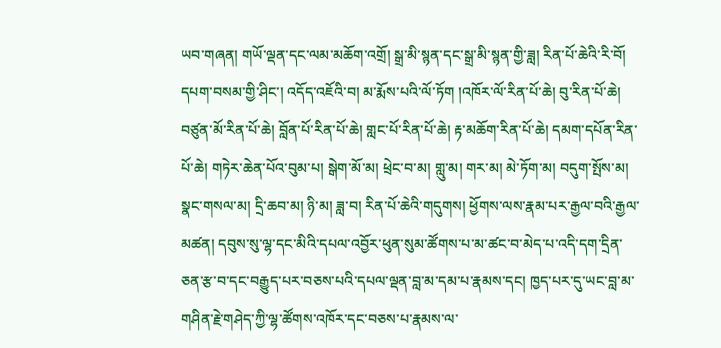ཡབ་གཞན། གཡོ་ལྡན་དང་ལམ་མཆོག་འགྲོ། སྒྲ་མི་སྙན་དང་སྒྲ་མི་སྙན་གྱི་ཟླ། རིན་པོ་ཆེའི་རི་བོ། དཔག་བསམ་གྱི་ཤིང་། འདོད་འཇོའི་བ། མ་རྨོས་པའི་ལོ་ཏོག །འཁོར་ལོ་རིན་པོ་ཆེ། བུ་རིན་པོ་ཆེ། བཙུན་མོ་རིན་པོ་ཆེ། བློན་པོ་རིན་པོ་ཆེ། གླང་པོ་རིན་པོ་ཆེ། རྟ་མཆོག་རིན་པོ་ཆེ། དམག་དཔོན་རིན་པོ་ཆེ། གཏེར་ཆེན་པོའ་བུམ་པ། སྒེག་མོ་མ། ཕྲེང་བ་མ། གླུ་མ། གར་མ། མེ་ཏོག་མ། བདུག་སྤོས་མ། སྣང་གསལ་མ། དྲི་ཆབ་མ། ཉི་མ། ཟླ་བ། རིན་པོ་ཆེའི་གདུགས། ཕྱོགས་ལས་རྣམ་པར་རྒྱལ་བའི་རྒྱལ་མཚན། དབུས་སུ་ལྷ་དང་མིའི་དཔལ་འབྱོར་ཕུན་སུམ་ཚོགས་པ་མ་ཚང་བ་མེད་པ་འདི་དག་དྲིན་ཅན་རྩ་བ་དང་བརྒྱུད་པར་བཅས་པའི་དཔལ་ལྡན་བླ་མ་དམ་པ་རྣམས་དང། ཁྱད་པར་དུ་ཡང་བླ་མ་གཤིན་རྗེ་གཤེད་ཀྱི་ལྷ་ཚོགས་འཁོར་དང་བཅས་པ་རྣམས་ལ་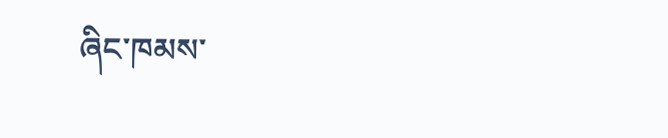ཞིང་ཁམས་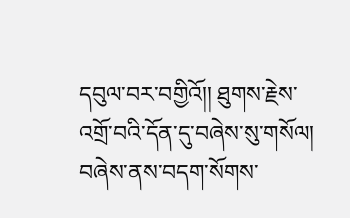དབུལ་བར་བགྱིའོ།། ཐུགས་རྗེས་འགྲོ་བའི་དོན་དུ་བཞེས་སུ་གསོལ། བཞེས་ནས་བདག་སོགས་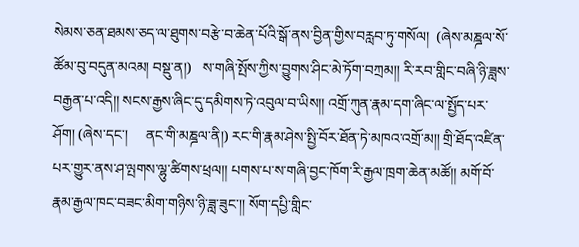སེམས་ཅན་ཐམས་ཅད་ལ་ཐུགས་བརྩེ་བ་ཆེན་པོའི་སྒོ་ནས་བྱིན་གྱིས་བརླབ་ཏུ་གསོལ།  (ཞེས་མཎྜལ་སོ་ཚོམ་བུ་བདུན་མའམ། བསྡུ་ན།)   ས་གཞི་སྤོས་ཀྱིས་བྱུགས་ཤིང་མེ་ཏོག་བཀྲམ།། རི་རབ་གླིང་བཞི་ཉི་ཟླས་བརྒྱན་པ་འདི།། སངས་རྒྱས་ཞིང་དུ་དམིགས་ཏེ་འབུལ་བ་ཡིས།། འགྲོ་ཀུན་རྣམ་དག་ཞིང་ལ་སྤྱོད་པར་ཤོག། (ཞེས་དང་།     ནང་གི་མཎྜལ་ནི།) རང་གི་རྣམ་ཤེས་སྤྱི་བོར་ཐོན་ཏེ་མཁའ་འགྲོ་མ།། གྲི་ཐོད་འཛིན་པར་གྱུར་ནས་ཤ་ལྤགས་ལྷུ་ཚིགས་ཕྲལ།། པགས་པ་ས་གཞི་བྱང་ཁོག་རི་རྒྱལ་ཁྲག་ཆེན་མཚོ།། མགོ་བོ་རྣམ་རྒྱལ་ཁང་བཟང་མིག་གཉིས་ཉི་ཟླ་ཟུང་།། སོག་དཔྱི་གླིང་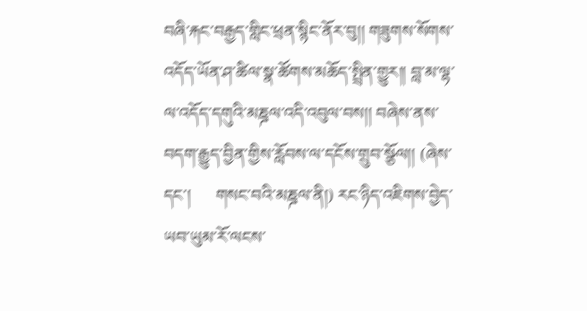བཞི་རྐང་བརྒྱད་གླིང་ཕྲན་སྙིང་ནོར་བུ།། གཟུགས་སོགས་འདོད་ཡོན་ཤ་ཚིལ་སྣ་ཚོགས་མཆོད་སྤྲིན་གྱུར།། བླ་མ་ལྷ་ལ་འདོད་དགུའི་མཎྜལ་འདི་འབུལ་བས།། བཞེས་ནས་བདག་རྒྱུད་བྱིན་གྱིས་རློབས་ལ་དངོས་གྲུབ་སྩོལ།། (ཞེས་དང་།      གསང་བའི་མཎྜལ་ནི།) རང་ཉིད་འཇིགས་བྱེད་ཡབ་ཡུམ་རོ་ལངས་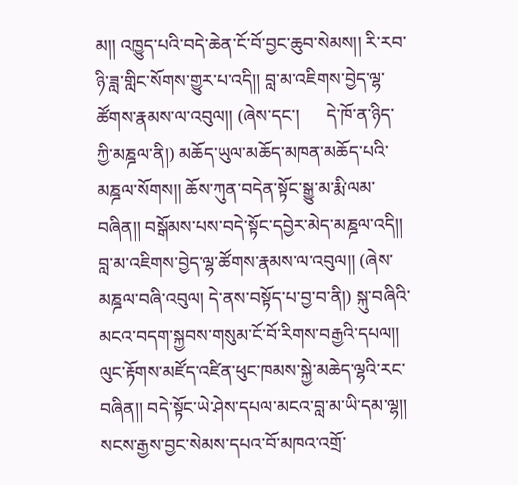མ།། འཁྱུད་པའི་བདེ་ཆེན་ངོ་བོ་བྱང་ཆུབ་སེམས།། རི་རབ་ཉི་ཟླ་གླིང་སོགས་གྱུར་པ་འདི།། བླ་མ་འཇིགས་བྱེད་ལྷ་ཚོགས་རྣམས་ལ་འབུལ།། (ཞེས་དང་།      དེ་ཁོ་ན་ཉིད་ཀྱི་མཎྜལ་ནི།) མཆོད་ཡུལ་མཆོད་མཁན་མཆོད་པའི་མཎྜལ་སོགས།། ཆོས་ཀུན་བདེན་སྟོང་སྒྱུ་མ་རྨི་ལམ་བཞིན།། བསྒོམས་པས་བདེ་སྟོང་དབྱེར་མེད་མཎྜལ་འདི།། བླ་མ་འཇིགས་བྱེད་ལྷ་ཚོགས་རྣམས་ལ་འབུལ།། (ཞེས་མཎྜལ་བཞི་འབུལ། དེ་ནས་བསྟོད་པ་བྱ་བ་ནི།) སྐུ་བཞིའི་མངའ་བདག་སྐྱབས་གསུམ་ངོ་བོ་རིགས་བརྒྱའི་དཔལ།། ལུང་རྟོགས་མཛོད་འཛིན་ཕུང་ཁམས་སྐྱེ་མཆེད་ལྷའི་རང་བཞིན།། བདེ་སྟོང་ཡེ་ཤེས་དཔལ་མངའ་བླ་མ་ཡི་དམ་ལྷ།། སངས་རྒྱས་བྱང་སེམས་དཔའ་བོ་མཁའ་འགྲོ་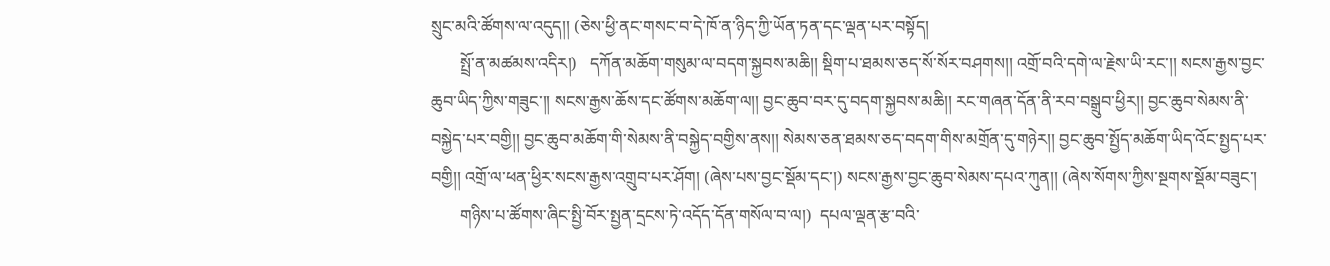སྲུང་མའི་ཚོགས་ལ་འདུད།། (ཅེས་ཕྱི་ནང་གསང་བ་དེ་ཁོ་ན་ཉིད་ཀྱི་ཡོན་ཏན་དང་ལྡན་པར་བསྟོད།
       སྤྲོ་ན་མཚམས་འདིར།)   དཀོན་མཆོག་གསུམ་ལ་བདག་སྐྱབས་མཆི།། སྡིག་པ་ཐམས་ཅད་སོ་སོར་བཤགས།། འགྲོ་བའི་དགེ་ལ་རྗེས་ཡི་རང་།། སངས་རྒྱས་བྱང་ཆུབ་ཡིད་ཀྱིས་གཟུང་།། སངས་རྒྱས་ཆོས་དང་ཚོགས་མཆོག་ལ།། བྱང་ཆུབ་བར་དུ་བདག་སྐྱབས་མཆི།། རང་གཞན་དོན་ནི་རབ་བསྒྲུབ་ཕྱིར།། བྱང་ཆུབ་སེམས་ནི་བསྐྱེད་པར་བགྱི།། བྱང་ཆུབ་མཆོག་གི་སེམས་ནི་བསྐྱེད་བགྱིས་ནས།། སེམས་ཅན་ཐམས་ཅད་བདག་གིས་མགྲོན་དུ་གཉེར།། བྱང་ཆུབ་སྤྱོད་མཆོག་ཡིད་འོང་སྤྱད་པར་བགྱི།། འགྲོ་ལ་ཕན་ཕྱིར་སངས་རྒྱས་འགྲུབ་པར་ཤོག། (ཞེས་པས་བྱང་སྡོམ་དང་།) སངས་རྒྱས་བྱང་ཆུབ་སེམས་དཔའ་ཀུན།། (ཞེས་སོགས་ཀྱིས་སྔགས་སྡོམ་བཟུང་།
       གཉིས་པ་ཚོགས་ཞིང་སྤྱི་བོར་སྤྱན་དྲངས་ཏེ་འདོད་དོན་གསོལ་བ་ལ།)  དཔལ་ལྡན་རྩ་བའི་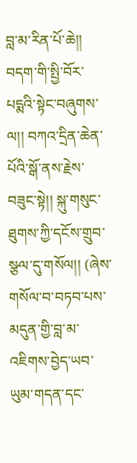བླ་མ་རིན་པོ་ཆེ།། བདག་གི་སྤྱི་བོར་པདྨའི་སྟེང་བཞུགས་ལ།། བཀའ་དྲིན་ཆེན་པོའི་སྒོ་ནས་རྗེས་བཟུང་སྟེ།། སྐུ་གསུང་ཐུགས་ཀྱི་དངོས་གྲུབ་སྩལ་དུ་གསོལ།། (ཞེས་གསོལ་བ་བཏབ་པས་མདུན་གྱི་བླ་མ་འཇིགས་བྱེད་ཡབ་ཡུམ་གདན་དང་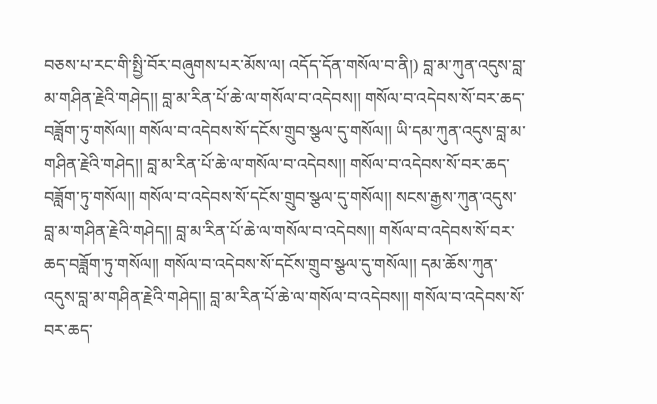བཅས་པ་རང་གི་སྤྱི་བོར་བཞུགས་པར་མོས་ལ། འདོད་དོན་གསོལ་བ་ནི།) བླ་མ་ཀུན་འདུས་བླ་མ་གཤིན་རྗེའི་གཤེད།། བླ་མ་རིན་པོ་ཆེ་ལ་གསོལ་བ་འདེབས།། གསོལ་བ་འདེབས་སོ་བར་ཆད་བཟློག་ཏུ་གསོལ།། གསོལ་བ་འདེབས་སོ་དངོས་གྲུབ་སྩལ་དུ་གསོལ།། ཡི་དམ་ཀུན་འདུས་བླ་མ་གཤིན་རྗེའི་གཤེད།། བླ་མ་རིན་པོ་ཆེ་ལ་གསོལ་བ་འདེབས།། གསོལ་བ་འདེབས་སོ་བར་ཆད་བཟློག་ཏུ་གསོལ།། གསོལ་བ་འདེབས་སོ་དངོས་གྲུབ་སྩལ་དུ་གསོལ།། སངས་རྒྱས་ཀུན་འདུས་བླ་མ་གཤིན་རྗེའི་གཤེད།། བླ་མ་རིན་པོ་ཆེ་ལ་གསོལ་བ་འདེབས།། གསོལ་བ་འདེབས་སོ་བར་ཆད་བཟློག་ཏུ་གསོལ།། གསོལ་བ་འདེབས་སོ་དངོས་གྲུབ་སྩལ་དུ་གསོལ།། དམ་ཆོས་ཀུན་འདུས་བླ་མ་གཤིན་རྗེའི་གཤེད།། བླ་མ་རིན་པོ་ཆེ་ལ་གསོལ་བ་འདེབས།། གསོལ་བ་འདེབས་སོ་བར་ཆད་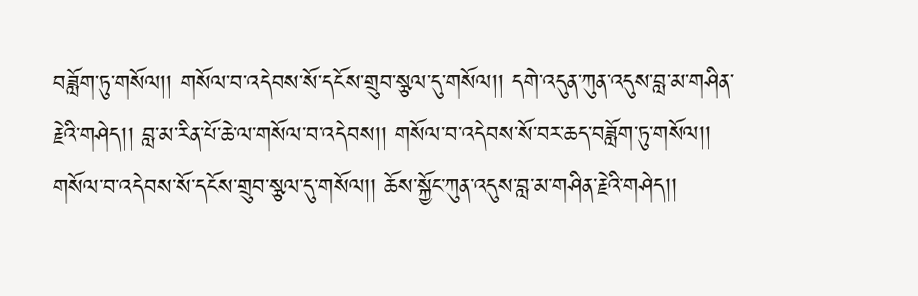བཟློག་ཏུ་གསོལ།། གསོལ་བ་འདེབས་སོ་དངོས་གྲུབ་སྩལ་དུ་གསོལ།། དགེ་འདུན་ཀུན་འདུས་བླ་མ་གཤིན་རྗེའི་གཤེད།། བླ་མ་རིན་པོ་ཆེ་ལ་གསོལ་བ་འདེབས།། གསོལ་བ་འདེབས་སོ་བར་ཆད་བཟློག་ཏུ་གསོལ།། གསོལ་བ་འདེབས་སོ་དངོས་གྲུབ་སྩལ་དུ་གསོལ།། ཆོས་སྐྱོང་ཀུན་འདུས་བླ་མ་གཤིན་རྗེའི་གཤེད།།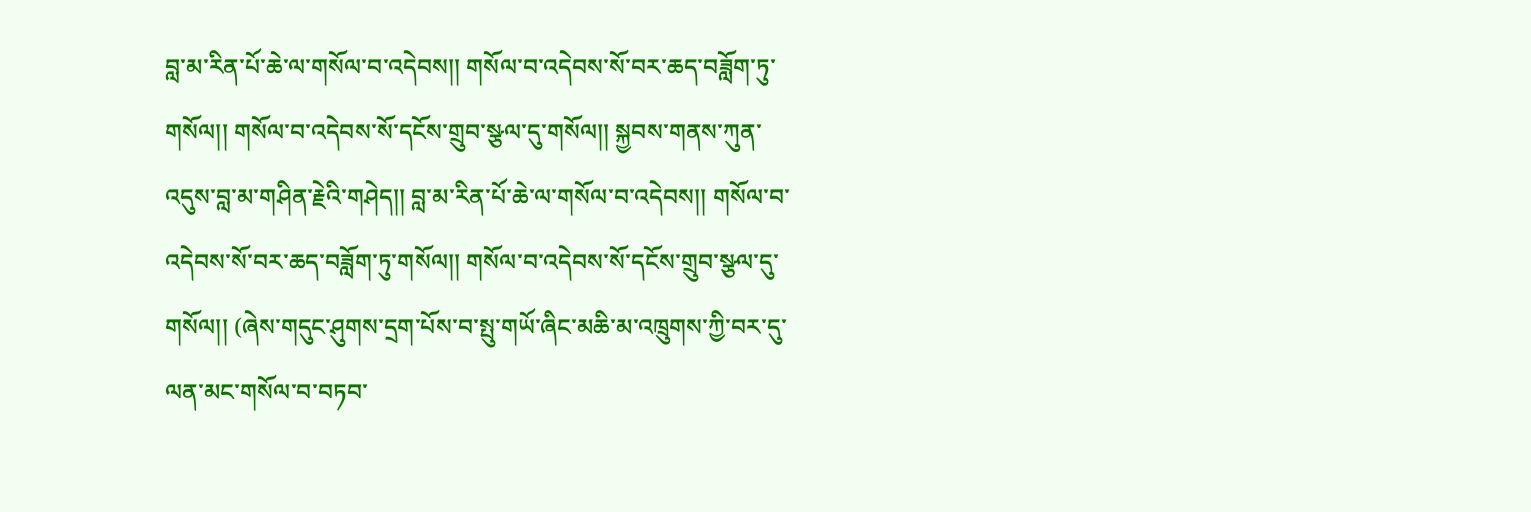བླ་མ་རིན་པོ་ཆེ་ལ་གསོལ་བ་འདེབས།། གསོལ་བ་འདེབས་སོ་བར་ཆད་བཟློག་ཏུ་གསོལ།། གསོལ་བ་འདེབས་སོ་དངོས་གྲུབ་སྩལ་དུ་གསོལ།། སྐྱབས་གནས་ཀུན་འདུས་བླ་མ་གཤིན་རྗེའི་གཤེད།། བླ་མ་རིན་པོ་ཆེ་ལ་གསོལ་བ་འདེབས།། གསོལ་བ་འདེབས་སོ་བར་ཆད་བཟློག་ཏུ་གསོལ།། གསོལ་བ་འདེབས་སོ་དངོས་གྲུབ་སྩལ་དུ་གསོལ།། (ཞེས་གདུང་ཤུགས་དྲག་པོས་བ་སྤུ་གཡོ་ཞིང་མཆི་མ་འཁྲུགས་ཀྱི་བར་དུ་ལན་མང་གསོལ་བ་བཏབ་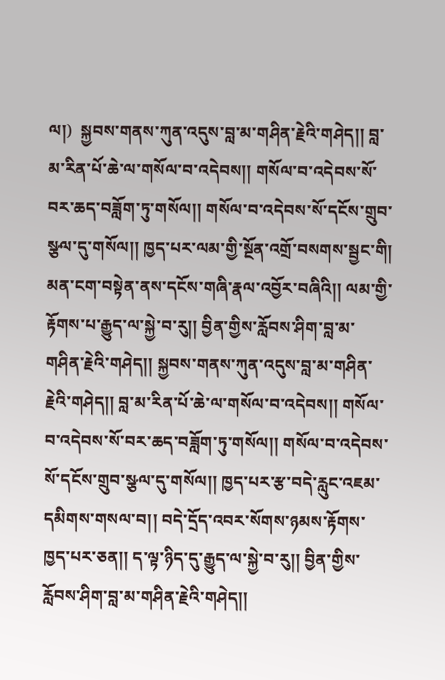ལ།)  སྐྱབས་གནས་ཀུན་འདུས་བླ་མ་གཤིན་རྗེའི་གཤེད།། བླ་མ་རིན་པོ་ཆེ་ལ་གསོལ་བ་འདེབས།། གསོལ་བ་འདེབས་སོ་བར་ཆད་བཟློག་ཏུ་གསོལ།། གསོལ་བ་འདེབས་སོ་དངོས་གྲུབ་སྩལ་དུ་གསོལ།། ཁྱད་པར་ལམ་གྱི་སྔོན་འགྲོ་བསགས་སྦྱང་གི། མན་ངག་བསྟེན་ནས་དངོས་གཞི་རྣལ་འབྱོར་བཞིའི།། ལམ་གྱི་རྟོགས་པ་རྒྱུད་ལ་སྐྱེ་བ་རུ།། བྱིན་གྱིས་རློབས་ཤིག་བླ་མ་གཤིན་རྗེའི་གཤེད།། སྐྱབས་གནས་ཀུན་འདུས་བླ་མ་གཤིན་རྗེའི་གཤེད།། བླ་མ་རིན་པོ་ཆེ་ལ་གསོལ་བ་འདེབས།། གསོལ་བ་འདེབས་སོ་བར་ཆད་བཟློག་ཏུ་གསོལ།། གསོལ་བ་འདེབས་སོ་དངོས་གྲུབ་སྩལ་དུ་གསོལ།། ཁྱད་པར་རྩ་བདེ་རླུང་འཇམ་དམིགས་གསལ་བ།། བདེ་དྲོད་འབར་སོགས་ཉམས་རྟོགས་ཁྱད་པར་ཅན།། ད་ལྟ་ཉིད་དུ་རྒྱུད་ལ་སྐྱེ་བ་རུ།། བྱིན་གྱིས་རློབས་ཤིག་བླ་མ་གཤིན་རྗེའི་གཤེད།།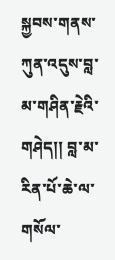སྐྱབས་གནས་ཀུན་འདུས་བླ་མ་གཤིན་རྗེའི་གཤེད།། བླ་མ་རིན་པོ་ཆེ་ལ་གསོལ་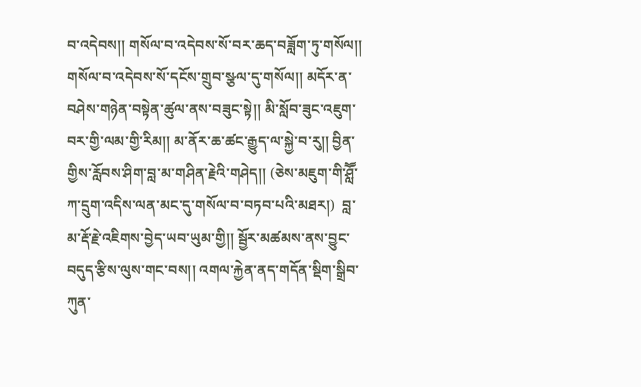བ་འདེབས།། གསོལ་བ་འདེབས་སོ་བར་ཆད་བཟློག་ཏུ་གསོལ།། གསོལ་བ་འདེབས་སོ་དངོས་གྲུབ་སྩལ་དུ་གསོལ།། མདོར་ན་བཤེས་གཉེན་བསྟེན་ཚུལ་ནས་བཟུང་སྟེ།། མི་སློབ་ཟུང་འཇུག་བར་གྱི་ལམ་གྱི་རིམ།། མ་ནོར་ཆ་ཚང་རྒྱུད་ལ་སྐྱེ་བ་རུ།། བྱིན་གྱིས་རློབས་ཤིག་བླ་མ་གཤིན་རྗེའི་གཤེད།། (ཅེས་མཇུག་གི་ཤླཽ་ཀ་དྲུག་འདིས་ལན་མང་དུ་གསོལ་བ་བཏབ་པའི་མཐར།)  བླ་མ་རྡོ་རྗེ་འཇིགས་བྱེད་ཡབ་ཡུམ་གྱི།། སྦྱོར་མཚམས་ནས་བྱུང་བདུད་རྩིས་ལུས་གང་བས།། འགལ་རྐྱེན་ནད་གདོན་སྡིག་སྒྲིབ་ཀུན་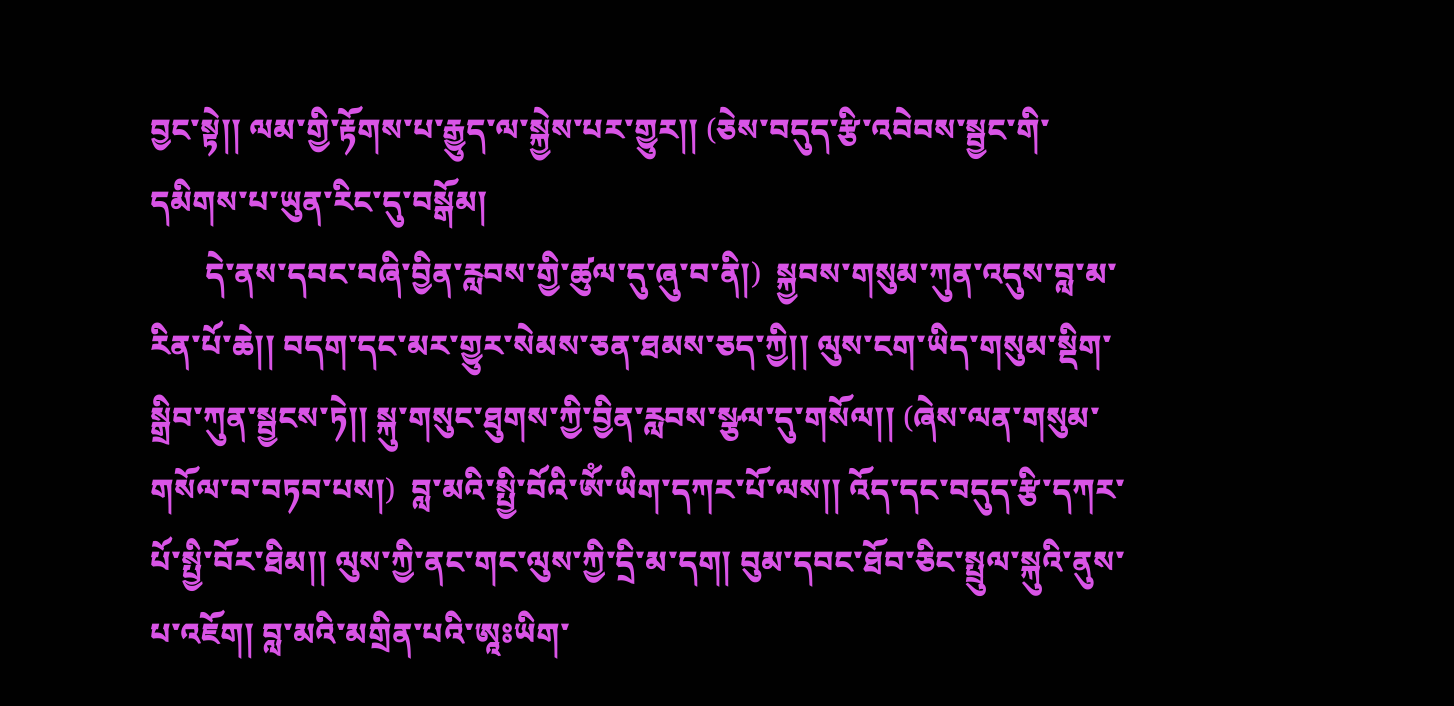བྱང་སྟེ།། ལམ་གྱི་རྟོགས་པ་རྒྱུད་ལ་སྐྱེས་པར་གྱུར།། (ཅེས་བདུད་རྩི་འབེབས་སྦྱང་གི་དམིགས་པ་ཡུན་རིང་དུ་བསྒོམ།
       དེ་ནས་དབང་བཞི་བྱིན་རླབས་གྱི་ཚུལ་དུ་ཞུ་བ་ནི།)  སྐྱབས་གསུམ་ཀུན་འདུས་བླ་མ་རིན་པོ་ཆེ།། བདག་དང་མར་གྱུར་སེམས་ཅན་ཐམས་ཅད་ཀྱི།། ལུས་ངག་ཡིད་གསུམ་སྡིག་སྒྲིབ་ཀུན་སྦྱངས་ཏེ།། སྐུ་གསུང་ཐུགས་ཀྱི་བྱིན་རླབས་སྩལ་དུ་གསོལ།། (ཞེས་ལན་གསུམ་གསོལ་བ་བཏབ་པས།)  བླ་མའི་སྤྱི་བོའི་ཨོཾ་ཡིག་དཀར་པོ་ལས།། འོད་དང་བདུད་རྩི་དཀར་པོ་སྤྱི་བོར་ཐིམ།། ལུས་ཀྱི་ནང་གང་ལུས་ཀྱི་དྲི་མ་དག། བུམ་དབང་ཐོབ་ཅིང་སྤྲུལ་སྐུའི་ནུས་པ་འཇོག། བླ་མའི་མགྲིན་པའི་ཨཱཿཡིག་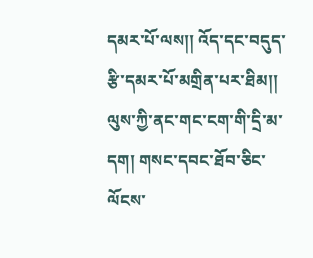དམར་པོ་ལས།། འོད་དང་བདུད་རྩི་དམར་པོ་མགྲིན་པར་ཐིམ།། ལུས་ཀྱི་ནང་གང་ངག་གི་དྲི་མ་དག། གསང་དབང་ཐོབ་ཅིང་ལོངས་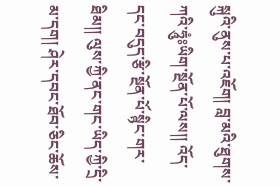སྐུའི་ནུས་པ་འཇོག། བླ་མའི་ཐུགས་ཀའི་ཧཱུཾཿཡིག་སྔོན་པོ་ལས།། འོད་དང་བདུད་རྩི་སྔོན་པོ་སྙིང་གར་ཐིམ།། ལུས་ཀྱི་ནང་གང་ཡིད་ཀྱི་དྲི་མ་དག། ཤེར་དབང་ཐོབ་ཅིང་ཆོས་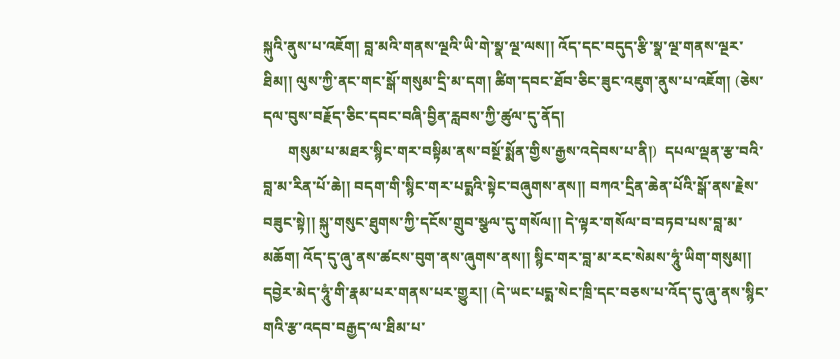སྐུའི་ནུས་པ་འཇོག། བླ་མའི་གནས་ལྔའི་ཡི་གེ་སྣ་ལྔ་ལས།། འོད་དང་བདུད་རྩི་སྣ་ལྔ་གནས་ལྔར་ཐིམ།། ལུས་ཀྱི་ནང་གང་སྒོ་གསུམ་དྲི་མ་དག། ཚིག་དབང་ཐོབ་ཅིང་ཟུང་འཇུག་ནུས་པ་འཇོག། (ཅེས་དལ་བུས་བརྗོད་ཅིང་དབང་བཞི་བྱིན་རླབས་ཀྱི་ཚུལ་དུ་ནོད།
       གསུམ་པ་མཐར་སྙིང་གར་བསྟིམ་ནས་བསྔོ་སྨོན་གྱིས་རྒྱས་འདེབས་པ་ནི།)  དཔལ་ལྡན་རྩ་བའི་བླ་མ་རིན་པོ་ཆེ།། བདག་གི་སྙིང་གར་པདྨའི་སྟེང་བཞུགས་ནས།། བཀའ་དྲིན་ཆེན་པོའི་སྒོ་ནས་རྗེས་བཟུང་སྟེ།། སྐུ་གསུང་ཐུགས་ཀྱི་དངོས་གྲུབ་སྩལ་དུ་གསོལ།། དེ་ལྟར་གསོལ་བ་བཏབ་པས་བླ་མ་མཆོག། འོད་དུ་ཞུ་ནས་ཚངས་བུག་ནས་ཞུགས་ནས།། སྙིང་གར་བླ་མ་རང་སེམས་ཧཱུཾ་ཡིག་གསུམ།། དབྱེར་མེད་ཧཱུཾ་གི་རྣམ་པར་གནས་པར་གྱུར།། (དེ་ཡང་པདྨ་སེང་ཁྲི་དང་བཅས་པ་འོད་དུ་ཞུ་ནས་སྙིང་གའི་རྩ་འདབ་བརྒྱད་ལ་ཐིམ་པ་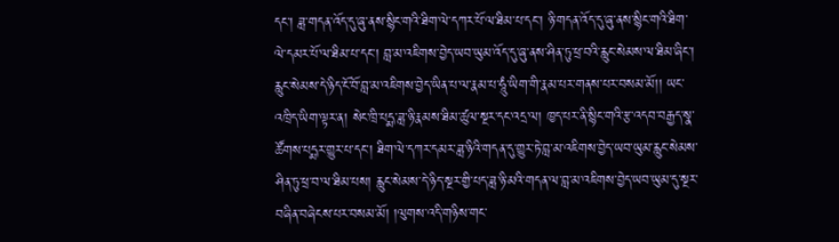དང་། ཟླ་གདན་འོད་དུ་ཞུ་ནས་སྙིང་གའི་ཐིག་ལེ་དཀར་པོ་ལ་ཐིམ་པ་དང་། ཉི་གདན་འོད་དུ་ཞུ་ནས་སྙིང་གའི་ཐིག་ལེ་དམར་པོ་ལ་ཐིམ་པ་དང་། བླ་མ་འཇིགས་བྱེད་ཡབ་ཡུམ་འོད་དུ་ཞུ་ནས་ཤིན་ཏུ་ཕྲ་བའི་རླུང་སེམས་ལ་ཐིམ་ཞིང་། རླུང་སེམས་དེ་ཉིད་ངོ་བོ་བླ་མ་འཇིགས་བྱེད་ཡིན་པ་ལ་རྣམ་པ་ཧཱུཾ་ཡིག་གི་རྣམ་པར་གནས་པར་བསམ་མོ།། ཡང་འཁྲིད་ཡིག་ལྟར་ན། སེང་ཁྲི་པདྨ་ཟླ་ཉི་རྣམས་ཐིམ་ཚུལ་སྔར་དང་འདྲ་ལ། ཁྱད་པར་ནི་སྙིང་གའི་རྩ་འདབ་བརྒྱད་སྣ་ཚོགས་པདྨར་གྱུར་པ་དང་། ཐིག་ལེ་དཀར་དམར་ཟླ་ཉིའི་གདན་དུ་གྱུར་ཏེ་བླ་མ་འཇིགས་བྱེད་ཡབ་ཡུམ་རླུང་སེམས་ཤིན་ཏུ་ཕྲ་བ་ལ་ཐིམ་པས། རླུང་སེམས་དེ་ཉིད་སྔར་གྱི་པད་ཟླ་ཉི་མའི་གདན་ལ་བླ་མ་འཇིགས་བྱེད་ཡབ་ཡུམ་དུ་སྔར་བཞིན་བཞེངས་པར་བསམ་མོ། །ལུགས་འདི་གཉིས་གང་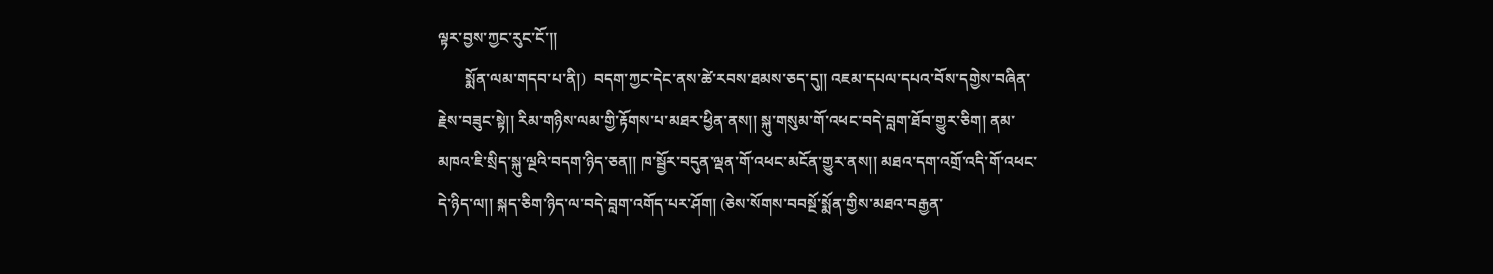ལྟར་བྱས་ཀྱང་རུང་ངོ་།།
       སྨོན་ལམ་གདབ་པ་ནི།)  བདག་ཀྱང་དེང་ནས་ཚེ་རབས་ཐམས་ཅད་དུ།། འཇམ་དཔལ་དཔའ་བོས་དགྱེས་བཞིན་རྗེས་བཟུང་སྟེ།། རིམ་གཉིས་ལམ་གྱི་རྟོགས་པ་མཐར་ཕྱིན་ནས།། སྐུ་གསུམ་གོ་འཕང་བདེ་བླག་ཐོབ་གྱུར་ཅིག། ནམ་མཁའ་ཇི་སྲིད་སྐུ་ལྔའི་བདག་ཉིད་ཅན།། ཁ་སྦྱོར་བདུན་ལྡན་གོ་འཕང་མངོན་གྱུར་ནས།། མཐའ་དག་འགྲོ་འདི་གོ་འཕང་དེ་ཉིད་ལ།། སྐད་ཅིག་ཉིད་ལ་བདེ་བླག་འགོད་པར་ཤོག། (ཅེས་སོགས་བབསྔོ་སྨོན་གྱིས་མཐའ་བརྒྱན་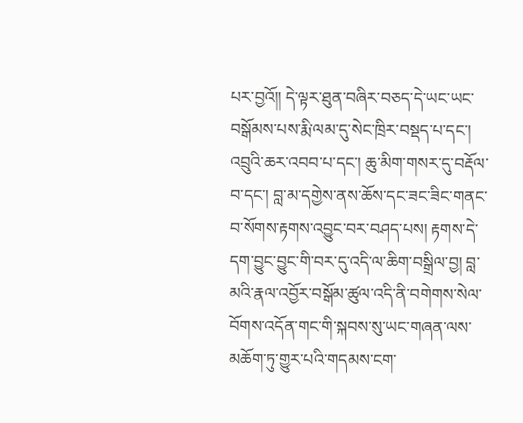པར་བྱའོ།། དེ་ལྟར་ཐུན་བཞིར་བཅད་དེ་ཡང་ཡང་བསྒོམས་པས་རྨི་ལམ་དུ་སེང་ཁྲིར་བསྡད་པ་དང་། འབྲུའི་ཆར་འབབ་པ་དང་། ཆུ་མིག་གསར་དུ་བརྡོལ་བ་དང་། བླ་མ་དགྱེས་ནས་ཆོས་དང་ཟང་ཟིང་གནང་བ་སོགས་རྟགས་འབྱུང་བར་བཤད་པས། རྟགས་དེ་དག་བྱུང་བྱུང་གི་བར་དུ་འདི་ལ་ཆིག་བསྒྲིལ་བྱ། བླ་མའི་རྣལ་འབྱོར་བསྒོམ་ཚུལ་འདི་ནི་བགེགས་སེལ་བོགས་འདོན་གང་གི་སྐབས་སུ་ཡང་གཞན་ལས་མཆོག་ཏུ་གྱུར་པའི་གདམས་ངག་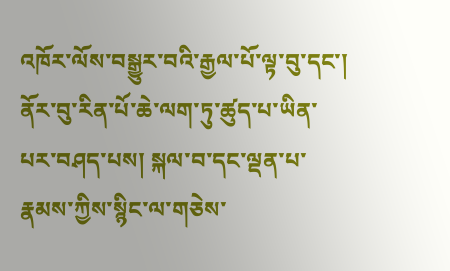འཁོར་ལོས་བསྒྱུར་བའི་རྒྱལ་པོ་ལྟ་བུ་དང་། ནོར་བུ་རིན་པོ་ཆེ་ལག་ཏུ་ཚུད་པ་ཡིན་པར་བཤད་པས། སྐལ་བ་དང་ལྡན་པ་རྣམས་ཀྱིས་སྙིང་ལ་གཅེས་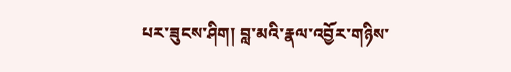པར་ཟུངས་ཤིག། བླ་མའི་རྣལ་འབྱོར་གཉིས་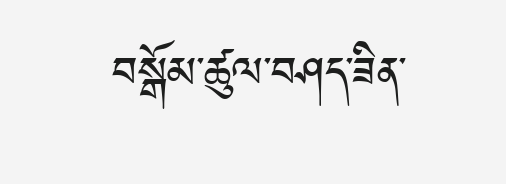བསྒོམ་ཚུལ་བཤད་ཟིན་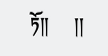ཏོ།།      །།